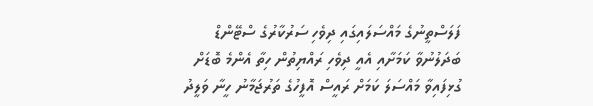ފަލަސްތީނުގެ މައްސަލައިގައި ދިވެހި ސަރުކާރުގެ ސްޓޭންޑް ބަދަލުނުވާ ކަމަށާއި އެއީ ދިވެހި ރައްޔިތުން ހިތާ އެންމެ ބޮޑަށް ގުޅިފައިވާ މައްސަލަ ކަމަށް ރައީސް އޮފީހުގެ ތަރުޖަމާނު ހީނާ ވަލީދު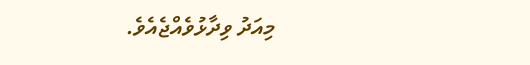މިއަދު ވިދާޅުވެއްޖެއެވެ.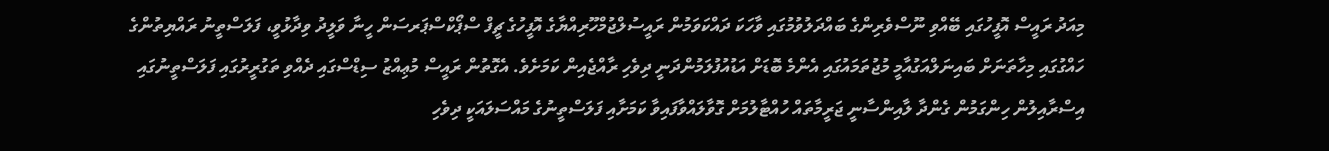މިއަދު ރައީސް އޮފީހުގައި ބޭއްވި ނޫސްވެރިންގެ ބައްދަލުވުމުގައި ވާހަކަ ދައްކަވަމުން ރައީސުލްޖުމްހޫރިއްޔާގެ އޮފީހުގެ ޗީފް ސްޕޯކްސްޕަރސަން ހީނާ ވަލީދު ވިދާޅުވީ، ފަލަސްތީނު ރައްޔިތުންގެ ހައްގުގައި މިހާތަނަށް ބައިނަލްއަގުއާމީ މުޖުތަމައުގައި އެންމެ ބޮޑަށް އަޑުއުފުލަމުންދަނީ ދިވެހި ރާއްޖެއިން ކަމަށެވެ. އެގޮތުން ރައީސް މުޢިއްޒު ސިޑްސްގައި ދެއްވި ތަގުރީރުގައި ފަލަސްތީނުގައި އިސްރާއިލުން ހިންގަމުން ގެންދާ ލާއިންސާނީ ޖަރީމާތައް ހުއްޓާލުމަށް ގޮވާލައްވާފައިވާ ކަމަށާއި ފަލަސްތީނުގެ މައްސަލައަކީ ދިވެހި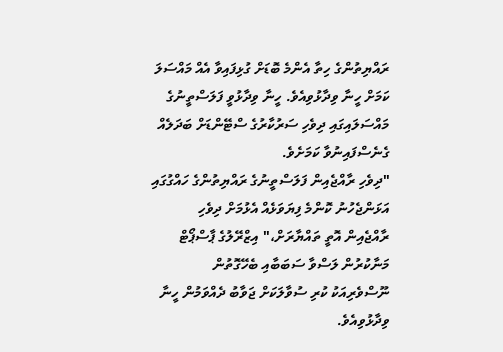ރައްޔިތުންގެ ހިތާ އެންމެ ބޮޑަށް ގުޅިފައިވާ އެއް މައްސަލަ ކަމަށް ހީނާ ވިދާޅުވިއެވެ. ހީނާ ވިދާޅުވީ ފަލަސްތީނުގެ މައްސަލައިގައި ދިވެހި ސަރުކާރުގެ ސްޓޭންޑަށް ބަދަލެއް ގެނެސްފައިނުވާ ކަމަށެވެ.
"ދިވެހި ރާއްޖެއިން ފަލަސްތީނުގެ ރައްޔިތުންގެ ހައްގުގައި އަޅަންޖެހުނު ކޮންމެ ފިޔަވަޅެއް އެޅުމަށް ދިވެހި ރާއްޖެއިން އޮތީ ތައްޔާރަށް،" އިޒްރޭލުގެ ޕާސްޕޯޓް މަނާކުރުން ލަސްވާ ސަބަބާއި ބެހޭގޮތުން ނޫސްވެރިއަކު ކުރި ސުވާލަކަށް ޖަވާބު ދެއްވަމުން ހީނާ ވިދާޅުވިއެވެ.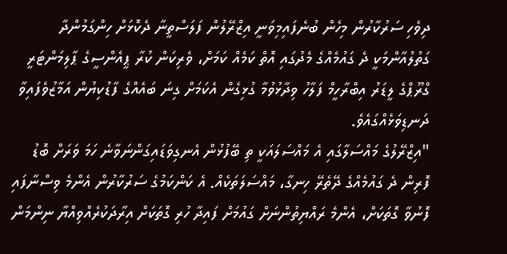ދިވެހި ސަރުކާރުން މިހެން ބުނެފައިމިވަނީ އިޒްރޭލުން ފަލަސްތީނާ ދެކޮޅަށް ހިންގަމުންދާ ގަތުލުއާންމަކީ ދެ ގައުމެއްގެ މެދުގައި އޮތް ކަމެއް ކަމަށް، ވެރިކަން ކުރާ ޕީއެންސީގެ ޕާލިމަންޓަރީ ގްރޫޕްގެ ލީޑަރު އިބްރާހީމް ފަލާހު ވިދާޅުވުމާ ގުޅިގެން އެކަމަށް ގިނަ ބައެއްގެ ފާޑުކިޔުން އަމާޒުވެފައިވާ ދަނޑިވަޅެއްގައެވެ.
"އިޒްރޭލުގެ މައްސަލާގައި އެ މައްސަލައަކީ ތި ބޭފުޅުން އެނގިވަޑައިގަންނަވާނެ ހަމަ ވަރަށް ބޮޑު ފޮރިން ދެ ގައުމެއްގެ ދޭތެރޭ ހިނގާ، މައްސަލަތަކެއް. އެ ކަންކަމުގެ ސަރުކާރުން އެންމެ ވިސްނާފައި ފޮނުވާ ގޮތަކަށް، އެންމެ ރައްޔިތުންނަށް ގައުމަށް ފައިދާ ހުރި ގޮތަކަށް އިރާދަކުރެއްވިއްޔާ ނިންމަން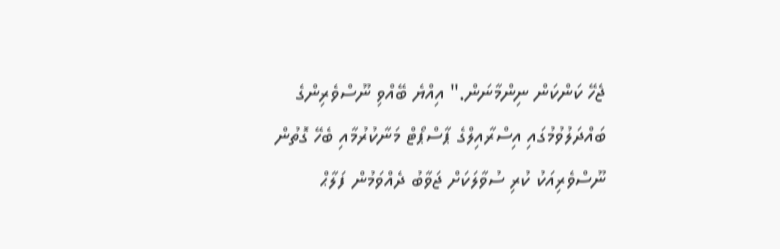ޖެހޭ ކަންކަން ނިންމާނަން." އިއްޔެ ބޭއްވި ނޫސްވެރިންގެ ބައްދަލުވުމުގައި އިސްރާއިލްގެ ޕާސްޕޯޓް މަނާކުރުމާއި ބެހޭ ގޮތުން ނޫސްވެރިއަކު ކުރި ސުވާލަކަށް ޖަވާބު ދެއްވަމުން ފަލާޙް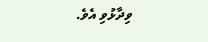ވިދާޅުވި އެވެ.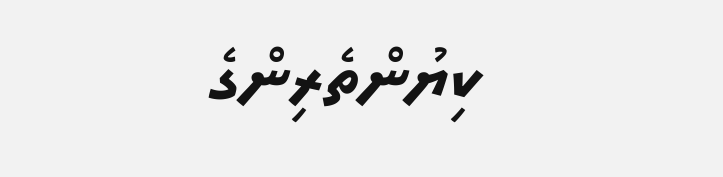ކިޔުންތެރިންގެ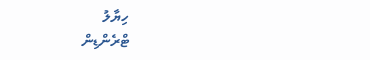ހިޔާލު
ޓްރެންޑިން